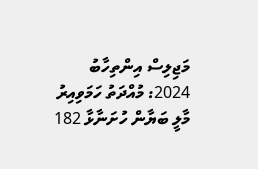މަޖިލިސް އިންތިހާބު 2024: މުއްދަތު ހަމަވިއިރު މާލީ ބަޔާން ހުށަނާޅާ 182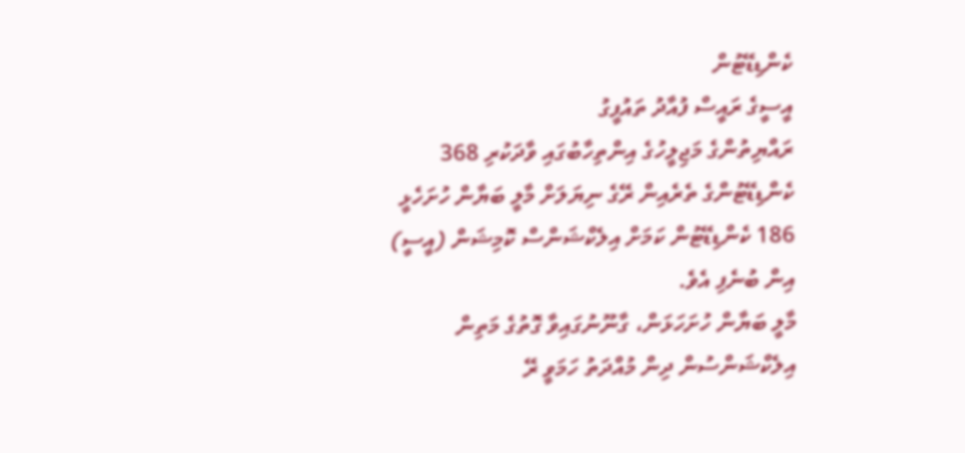ކެންޑިޑޭޓުން
އީސީގެ ރައީސް ފުއާދު ތައުފީގު
ރައްޔިތުންގެ މަޖިލީހުގެ އިންތިހާބުގައި ވާދަކުރި 368 ކެންޑިޑޭޓުންގެ ތެރެއިން ރޭގެ ނިޔަލަށް މާލީ ބަޔާން ހުށަހެޅީ 186 ކެންޑިޑޭޓުން ކަމަށް އިލެކްޝަންސް ކޮމިޝަން (އީސީ) އިން ބުނެފި އެވެ.
މާލީ ބަޔާން ހުށަހަޅަން، ގާނޫނުގައިވާ ގޮތުގެ މަތިން އިލެކްޝަންސުން ދިން މުއްދަތު ހަމަވީ ރޭ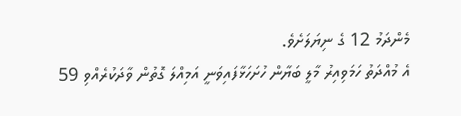މެންދަމު 12 ގެ ނިޔަލަށެވެ.
އެ މުއްދަތު ހަމަވިއިރު މާލީ ބަޔާން ހުށަހަޅާފައިވަނީ އަމިއްލަ ގޮތުން ވާދަކުރެއްވި 59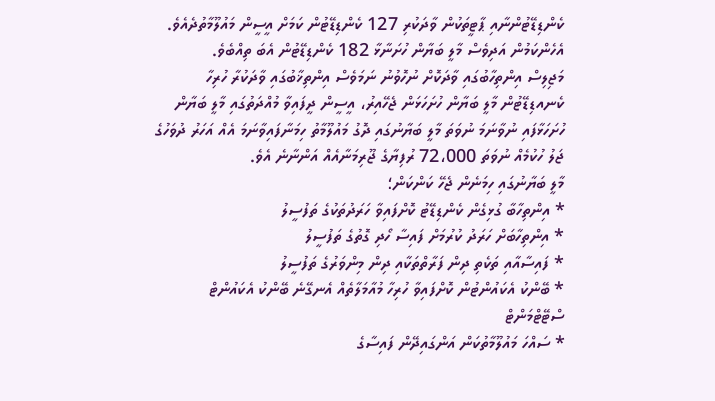ކެންޑިޑޭޓުންނާއި ޕާޓީތަކުން ވާދަކުރި 127 ކެންޑިޑޭޓުން ކަމަށް އީސީން މައުލޫމާތުދެއެވެ. އެހެންކަމުން އަދިވެސް މާލީ ބަޔާން ހުށަނާޅާ 182 ކެންޑިޑޭޓުން އެބަ ތިއްބެވެ.
މަޖިލިސް އިންތިހާބުގައި ވާދަކޮށް ނުހޮވުނު ނަމަވެސް އިންތިޚާބުގައި ވާދަކުރާ ހުރިހާ ކެނއޑިޑޭޓުން މާލީ ބަޔާން ހުށަހަޅަން ޖެހޭއިރު، އީސީން ދީފައިވާ މުއްދަތުގައި މާލީ ބަޔާން ހުށަހަޅާފައި ނުވާނަމަ ނުވަތަ މާލީ ބަޔާނުގައި ދޮގު މައުލޫމާތު ހިމަނާފައިވާނަމަ އެއް އަހަރު ދުވަހުގެ ޖަލު ހުކުމެއް ނުވަތަ 72،000 ރުފިޔާގެ ޖޫރިމަނާއެއް އަންނާނެ އެވެ.
މާލީ ބަޔާނުގައި ހިމަނެން ޖެހޭ ކަންކަން؛
* އިންތިހާބާ ގުޅިގެން ކެންޑިޑޭޓު ކޮށްފައިވާ ހަރަދުތަކުގެ ތަފުސީލު
* އިންތިހާބަށް ހަރަދު ކުރުމަށް ފައިސާ ހޯދި ގޮތުގެ ތަފުސީލު
* ފައިސާއާއި ތަކެތި ދިން ފަރާތްތަކާއި ދިން މިންވަރުގެ ތަފުސީލު
* ބޭންކު އެކައުންޓުން ކޮށްފައިވާ ހުރިހާ މުއާމަލާތެއް އެނގޭނެ ބޭންކު އެކައުންޓް ސްޓޭޓްމަންޓް
* ސައްހަ މައުލޫމާތުކަން އަންގައިދޭން ފައިސާގެ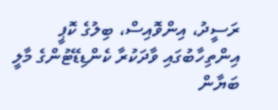ރަސީދު، އިންވޮއިސް، ބިލުގެ ކޮޕީ
އިންތިހާބުގައި ވާދަކުރާ ކެންޑިޑޭޓުންގެ މާލީ ބަޔާން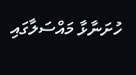ހުށަނާޅާ މައްސަލާގައި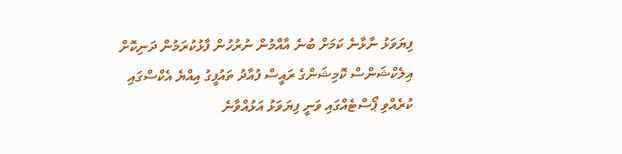ފިޔަވަޅު ނާޅާނެ ކަމަށް ބުނެ އާއްމުން ނުރުހުން ފާޅުކުރަމުން ދަނިކޮށް އިލެކްޝަންސް ކޮމިޝަންގެ ރައީސް ފުއާދު ތައުފީގު އިއްޔެ އެކްސްގައި ކުރެއްވި ޕޯސްޓެއްގައި ވަނީ ފިޔަވަޅު އަޅުއްވާނެ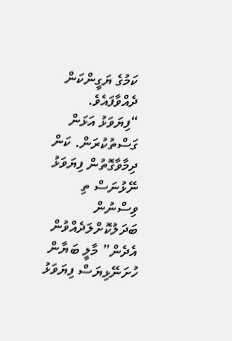ކަމުގެ ޔަގީންކަން ދެއްވާފައެވެ.
“ފިޔަވަޅު އަޅަން ގަސްތުކުރަން. ކަން ދިމާވާގޮތުން ފިޔަވަޅު ނޭޅުނަސް ތި ވިސްނުން ބަދަލުކޮށްލަދެއްވުން އެދެން” މާލީ ބަޔާން ހުށަނޭޅިޔަސް ފިޔަވަޅު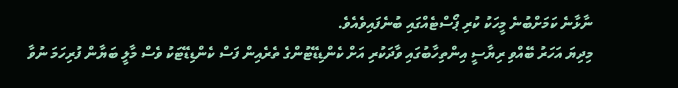ނާޅާނެ ކަމަށްބުނެ މީހަކު ކުރި ޕޯސްޓެއްގައި ބުނެފައިވެއެވެ.
މިދިޔަ އަހަރު ބޭއްވި ރިޔާސީ އިންތިހާބުގައި ވާދަކުރި އަށް ކެންޑިޑޭޓުންގެ ތެރެއިން ފަސް ކެންޑިޑޭޓަކު ވެސް މާލީ ބަޔާން ފުރިހަމަ ނުވާ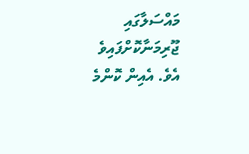މައްސަލާގައި ޖޫރިމަނާކޮށްފައިވެ އެވެ. އެއިން ކޮންމެ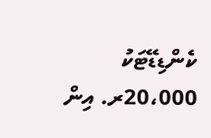ކެންޑިޑޭޓަކު 20،000ރ. އިން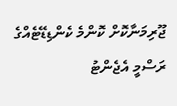ޖޫރިމަނާކޮށް ކޮންމެ ކެންޑިޑޭޓެއްގެ ރަސްމީ އެޖެންޓު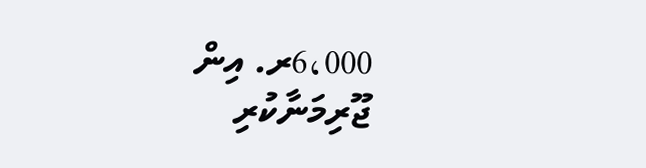6،000ރ. އިން ޖޫރިމަނާކުރި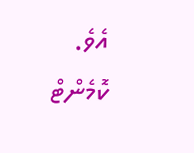އެވެ.
ކޮމެންޓް